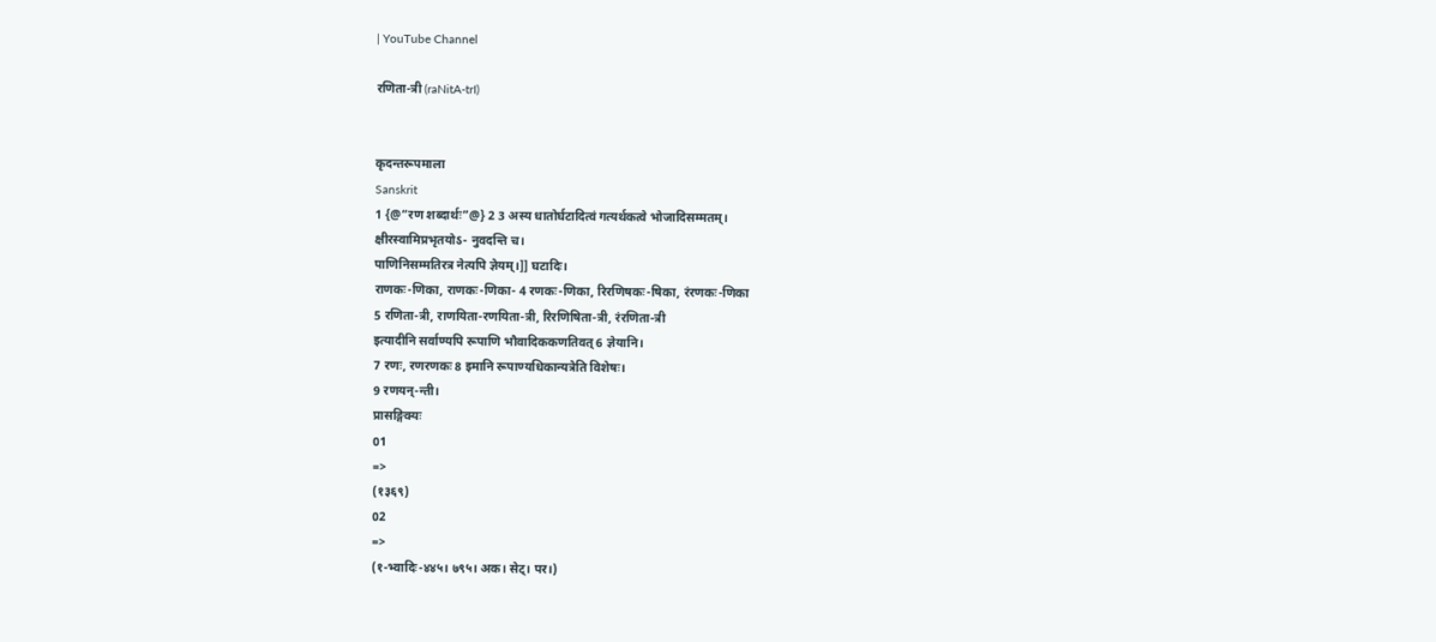| YouTube Channel

रणिता-त्री (raNitA-trI)


कृदन्तरूपमाला
Sanskrit
1 {@“रण शब्दार्थः”@} 2 3 अस्य धातोर्घटादित्वं गत्यर्थकत्वे भोजादिसम्मतम्।
क्षीरस्वामिप्रभृतयोऽ- नुवदन्ति च।
पाणिनिसम्मतिरत्र नेत्यपि ज्ञेयम्।]] घटादिः।
राणकः-णिका, राणकः-णिका- 4 रणकः-णिका, रिरणिषकः-षिका, रंरणकः-णिका
5 रणिता-त्री, राणयिता-रणयिता-त्री, रिरणिषिता-त्री, रंरणिता-त्री
इत्यादीनि सर्वाण्यपि रूपाणि भौवादिककणतिवत् 6 ज्ञेयानि।
7 रणः, रणरणकः 8 इमानि रूपाण्यधिकान्यत्रेति विशेषः।
9 रणयन्-न्ती।
प्रासङ्गिक्यः
01
=>
(१३६९)
02
=>
(१-भ्वादिः-४४५। ७९५। अक। सेट्। पर।)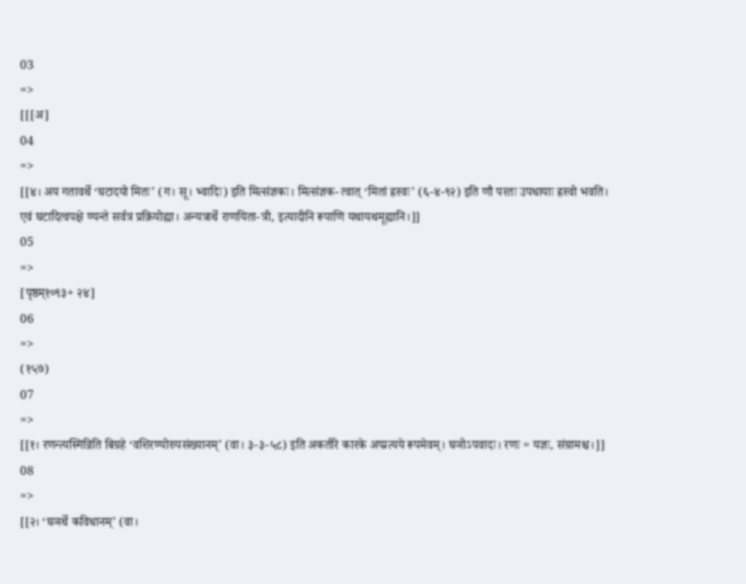03
=>
[[[अ]
04
=>
[[४। अय गतावर्थे ‘घटादयो मितः’ (ग। सू। भ्वादिः) इति मित्संज्ञकः। मित्संज्ञक- त्वात् ‘मितां ह्रस्वः’ (६-४-९२) इति णौ परतः उपधायाः ह्रस्वो भवति। एवं घटादित्वपक्षे ण्यन्ते सर्वत्र प्रक्रियोह्या। अन्यत्रार्थे राणयिता-त्री, इत्यादीनि रूपाणि यथायथमूह्यानि।]]
05
=>
[पृष्ठम्१०९३+ २४]
06
=>
(१५७)
07
=>
[[१। रणन्त्यस्मिन्निति बिग्रहे ‘वशिरण्योरुपसंख्यानम्’ (वा। ३-३-५८) इति अकर्तरि कारके अप्प्रत्यये रूपमेवम्। घञोऽपवादः। रणः = यज्ञः, संग्रामश्च।]]
08
=>
[[२। ‘घञर्थे कविधानम्’ (वा।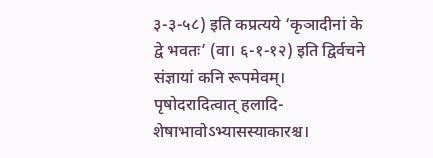३-३-५८) इति कप्रत्यये ‘कृञादीनां के द्वे भवतः’ (वा। ६-१-१२) इति द्विर्वचने संज्ञायां कनि रूपमेवम्। पृषोदरादित्वात् हलादि- शेषाभावोऽभ्यासस्याकारश्च।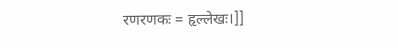रणरणकः = हृल्लेखः।]]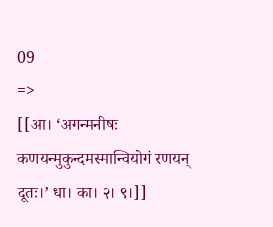09
=>
[[आ। ‘अगन्मनीषः कणयन्मुकुन्दमस्मान्वियोगं रणयन् दूतः।’ धा। का। २। ९।]]